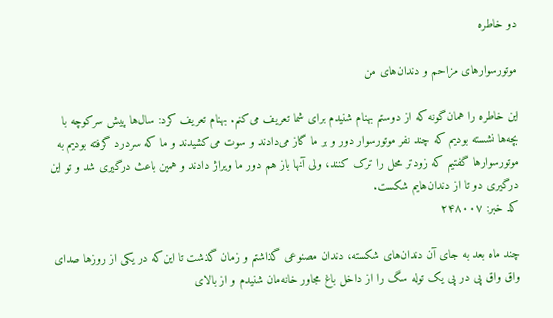دو خاطره

موتورسوارهای مزاحم و دندان‌های من

این خاطره را همان‌گونه که از دوستم بهنام شنیدم برای شما تعریف می‌کنم. بهنام تعریف کرد: سال‌ها پیش سرکوچه با بچه‌ها نشسته بودیم که چند نفر موتورسوار دور و بر ما گاز می‌دادند و سوت می‌کشیدند و ما که سردرد گرفته بودیم به موتورسوارها گفتیم که زودتر محل را ترک کنند، ولی آنها باز هم دور ما ویراژ دادند و همین باعث درگیری شد و تو این درگیری دو تا از دندان‌هایم شکست.
کد خبر: ۲۴۸۰۰۷

چند ماه بعد به جای آن دندان‌های شکسته، دندان مصنوعی گذاشتم و زمان گذشت تا این‌که در یکی از روزها صدای واق واق پی در پی یک توله سگ را از داخل باغ مجاور خانه‌مان شنیدم و از بالای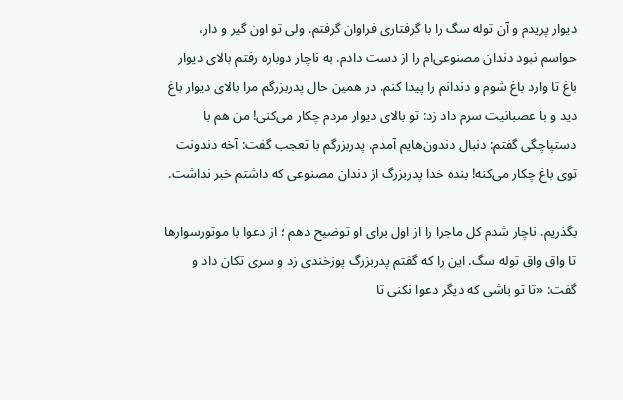دیوار پریدم و آن توله سگ را با گرفتاری فراوان گرفتم. ولی تو اون گیر و دار، حواسم نبود دندان مصنوعی‌ام را از دست دادم. به ناچار دوباره رفتم بالای دیوار باغ تا وارد باغ شوم و دندانم را پیدا کنم. در همین حال پدربزرگم مرا بالای دیوار باغ دید و با عصبانیت سرم داد زد: تو بالای دیوار مردم چکار می‌کنی! من هم با دستپاچگی گفتم: دنبال دندون‌هایم آمدم. پدربزرگم با تعجب گفت: آخه دندونت توی باغ چکار می‌کنه! بنده خدا پدربزرگ از دندان مصنوعی‌ که داشتم خبر نداشت.

بگذریم. ناچار شدم کل ماجرا را از اول برای او توضیح دهم ؛ از دعوا با موتورسوارها تا واق واق توله سگ. این را که گفتم پدربزرگ پوزخندی زد و سری تکان داد و گفت: «تا تو باشی که دیگر دعوا نکنی تا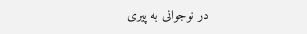در نوجوانی به پیری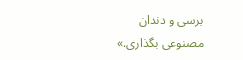برسی و دندان مصنوعی بگذاری.»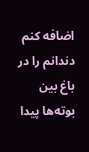اضافه کنم دندانم را در باغ بین بوته‌ها پیدا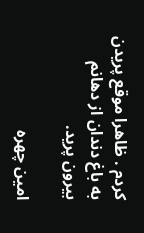کردم . ظاهرا موقع پریدن به باغ دندان‌ از دهانم بیرون پرید.

امین چهره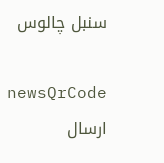سنبل چالوس

newsQrCode
ارسال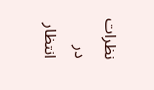نظرات در انتظار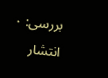بررسی: ۰ انتشار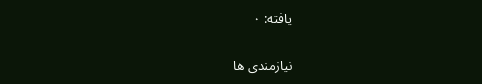یافته: ۰

نیازمندی ها